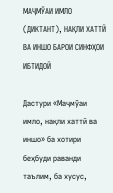МАҶМЎАИ ИМЛО (ДИКТАНТ), НАҚЛИ ХАТТӢ ВА ИНШО БАРОИ СИНФҲОИ ИБТИДОӢ

Дастури «Маҷмўаи имло, нақли хаттӣ ва иншо» ба хотири беҳбуди раванди таълим, ба хусус,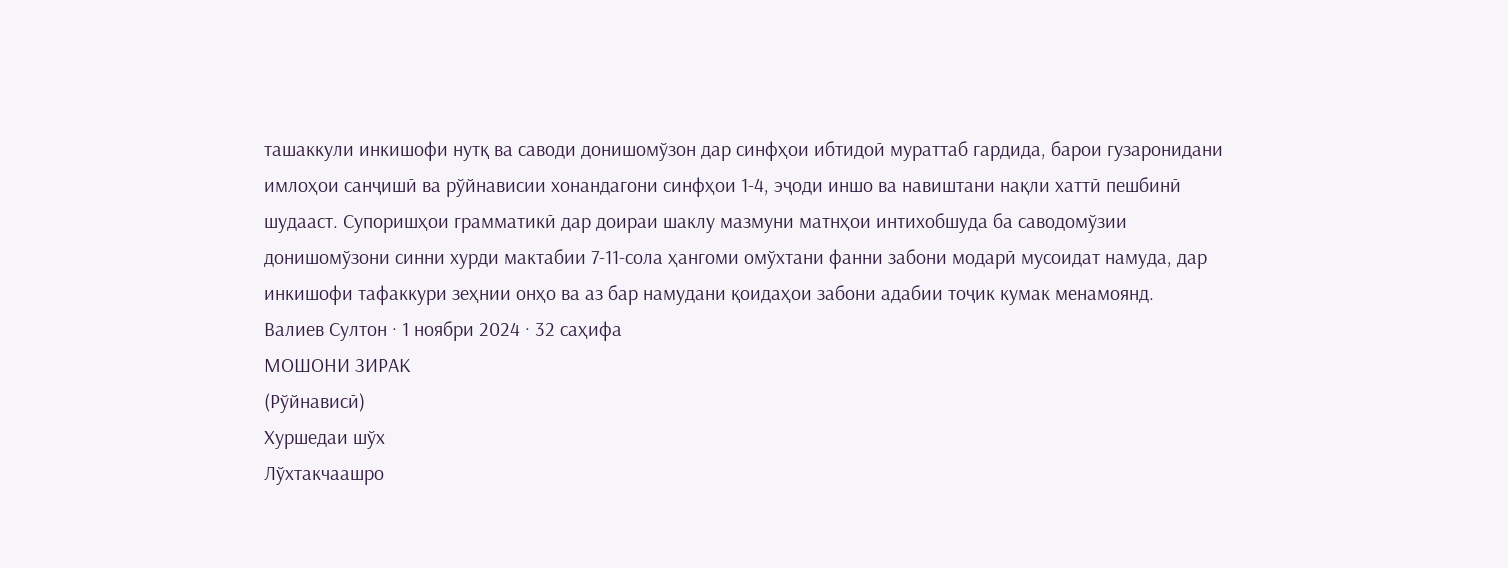ташаккули инкишофи нутқ ва саводи донишомўзон дар синфҳои ибтидоӣ мураттаб гардида, барои гузаронидани имлоҳои санҷишӣ ва рўйнависии хонандагони синфҳои 1-4, эҷоди иншо ва навиштани нақли хаттӣ пешбинӣ шудааст. Супоришҳои грамматикӣ дар доираи шаклу мазмуни матнҳои интихобшуда ба саводомўзии донишомўзони синни хурди мактабии 7-11-сола ҳангоми омўхтани фанни забони модарӣ мусоидат намуда, дар инкишофи тафаккури зеҳнии онҳо ва аз бар намудани қоидаҳои забони адабии тоҷик кумак менамоянд.
Валиев Султон · 1 ноябри 2024 · 32 саҳифа
МОШОНИ ЗИРАК
(Рўйнависӣ)
Хуршедаи шўх
Лўхтакчаашро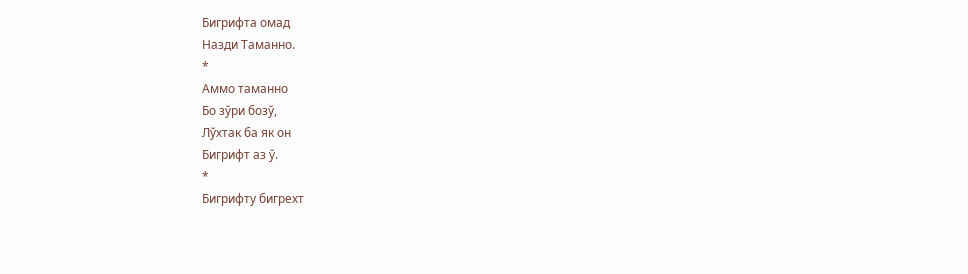Бигрифта омад
Назди Таманно.
*
Аммо таманно
Бо зўри бозў,
Лўхтак ба як он
Бигрифт аз ў.
*
Бигрифту бигрехт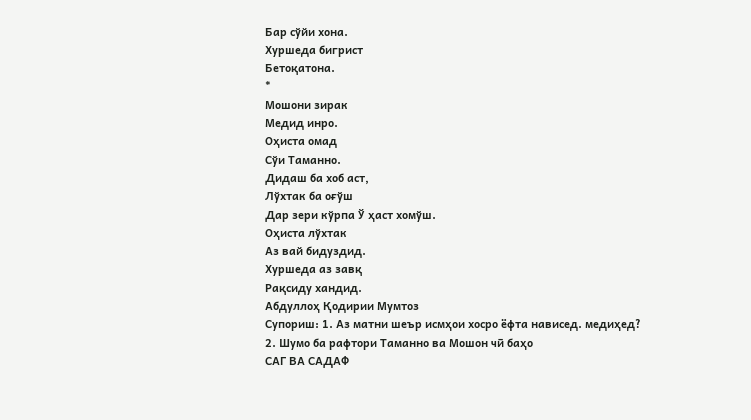Бар сўйи хона.
Хуршеда бигрист
Бетоқатона.
*
Мошони зирак
Медид инро.
Оҳиста омад
Сўи Таманно.
Дидаш ба хоб аст,
Лўхтак ба оғўш
Дар зери кўрпа Ў ҳаст хомўш.
Оҳиста лўхтак
Аз вай бидуздид.
Хуршеда аз завқ
Рақсиду хандид.
Абдуллоҳ Қодирии Мумтоз
Супориш: 1. Аз матни шеър исмҳои хосро ёфта нависед. медиҳед?
2. Шумо ба рафтори Таманно ва Мошон чӣ баҳо
САГ ВА САДАФ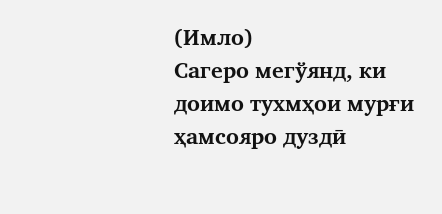(Имло)
Сагеро мегўянд, ки доимо тухмҳои мурғи ҳамсояро дуздӣ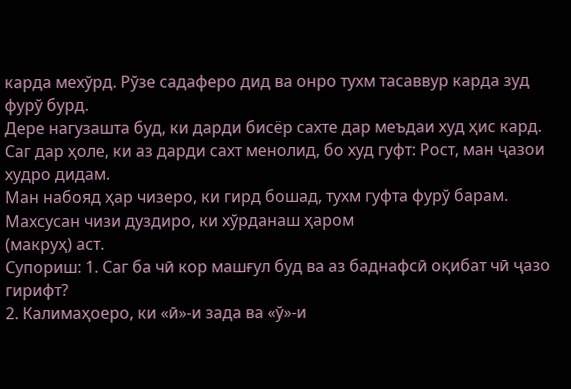карда мехўрд. Рўзе садаферо дид ва онро тухм тасаввур карда зуд фурў бурд.
Дере нагузашта буд, ки дарди бисёр сахте дар меъдаи худ ҳис кард. Саг дар ҳоле, ки аз дарди сахт менолид, бо худ гуфт: Рост, ман ҷазои худро дидам.
Ман набояд ҳар чизеро, ки гирд бошад, тухм гуфта фурў барам.
Махсусан чизи дуздиро, ки хўрданаш ҳаром
(макруҳ) аст.
Супориш: 1. Саг ба чӣ кор машғул буд ва аз баднафсӣ оқибат чӣ ҷазо гирифт?
2. Калимаҳоеро, ки «ӣ»-и зада ва «ў»-и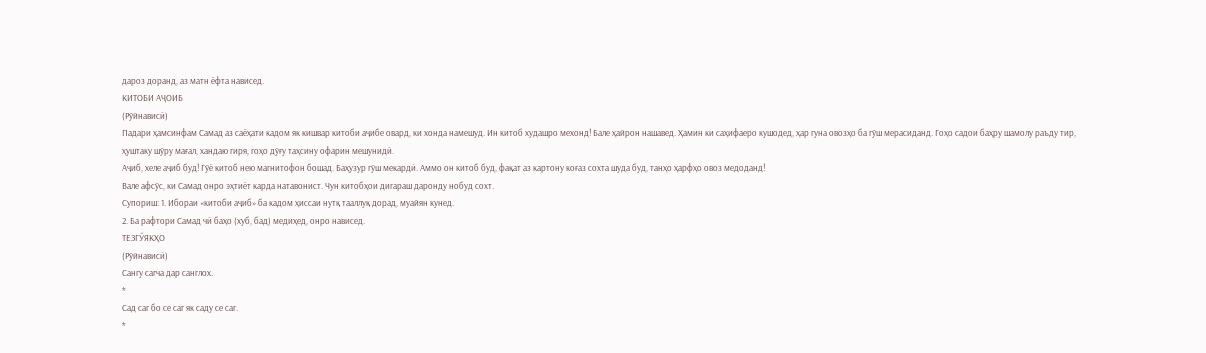дароз доранд, аз матн ёфта нависед.
КИТОБИ АҶОИБ
(Рўйнависӣ)
Падари ҳамсинфам Самад аз саёҳати кадом як кишвар китоби аҷибе овард, ки хонда намешуд. Ин китоб худашро мехонд! Бале ҳайрон нашавед. Ҳамин ки саҳифаеро кушодед, ҳар гуна овозҳо ба гўш мерасиданд. Гоҳо садои баҳру шамолу раъду тир, ҳуштаку шўру мағал, хандаю гиря, гоҳо дўғу таҳсину офарин мешунидӣ.
Аҷиб, хеле аҷиб буд! Гўё китоб нею магнитофон бошад. Баҳузур гўш мекардӣ. Аммо он китоб буд, фақат аз картону коғаз сохта шуда буд, танҳо ҳарфҳо овоз медоданд!
Вале афсўс, ки Самад онро эҳтиёт карда натавонист. Чун китобҳои дигараш даронду нобуд сохт.
Супориш: 1. Ибораи «китоби аҷиб» ба кадом ҳиссаи нутқ тааллуқ дорад, муайян кунед.
2. Ба рафтори Самад чӣ баҳо (хуб, бад) медиҳед, онро нависед.
ТЕЗГЎЯКҲО
(Рўйнависӣ)
Сангу сагча дар санглох.
*
Сад саг бо се саг як саду се саг.
*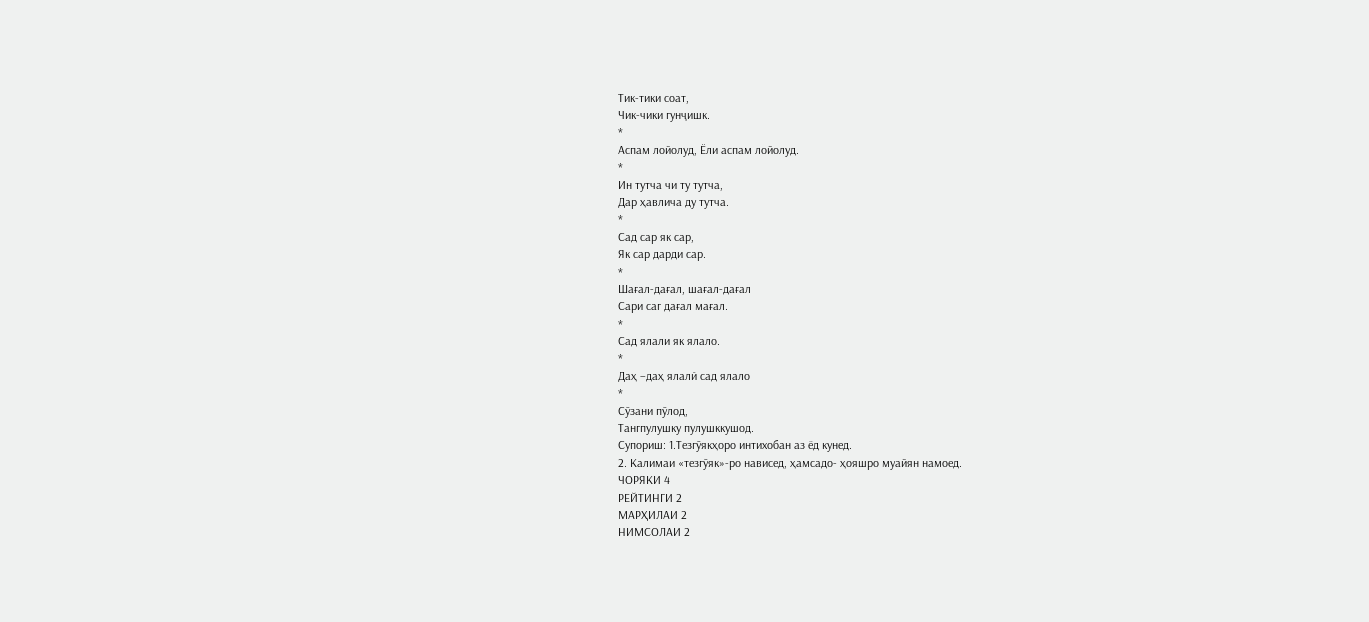Тик-тики соат,
Чик-чики гунҷишк.
*
Аспам лойолуд, Ёли аспам лойолуд.
*
Ин тутча чи ту тутча,
Дар ҳавлича ду тутча.
*
Сад сар як сар,
Як сар дарди сар.
*
Шағал-дағал, шағал-дағал
Сари саг дағал мағал.
*
Сад ялали як ялало.
*
Даҳ –даҳ ялалӣ сад ялало
*
Сўзани пўлод,
Тангпулушку пулушккушод.
Супориш: 1.Тезгўякҳоро интихобан аз ёд кунед.
2. Калимаи «тезгўяк»-ро нависед, ҳамсадо- ҳояшро муайян намоед.
ЧОРЯКИ 4
РЕЙТИНГИ 2
МАРҲИЛАИ 2
НИМСОЛАИ 2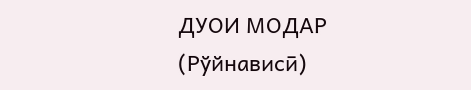ДУОИ МОДАР
(Рўйнависӣ)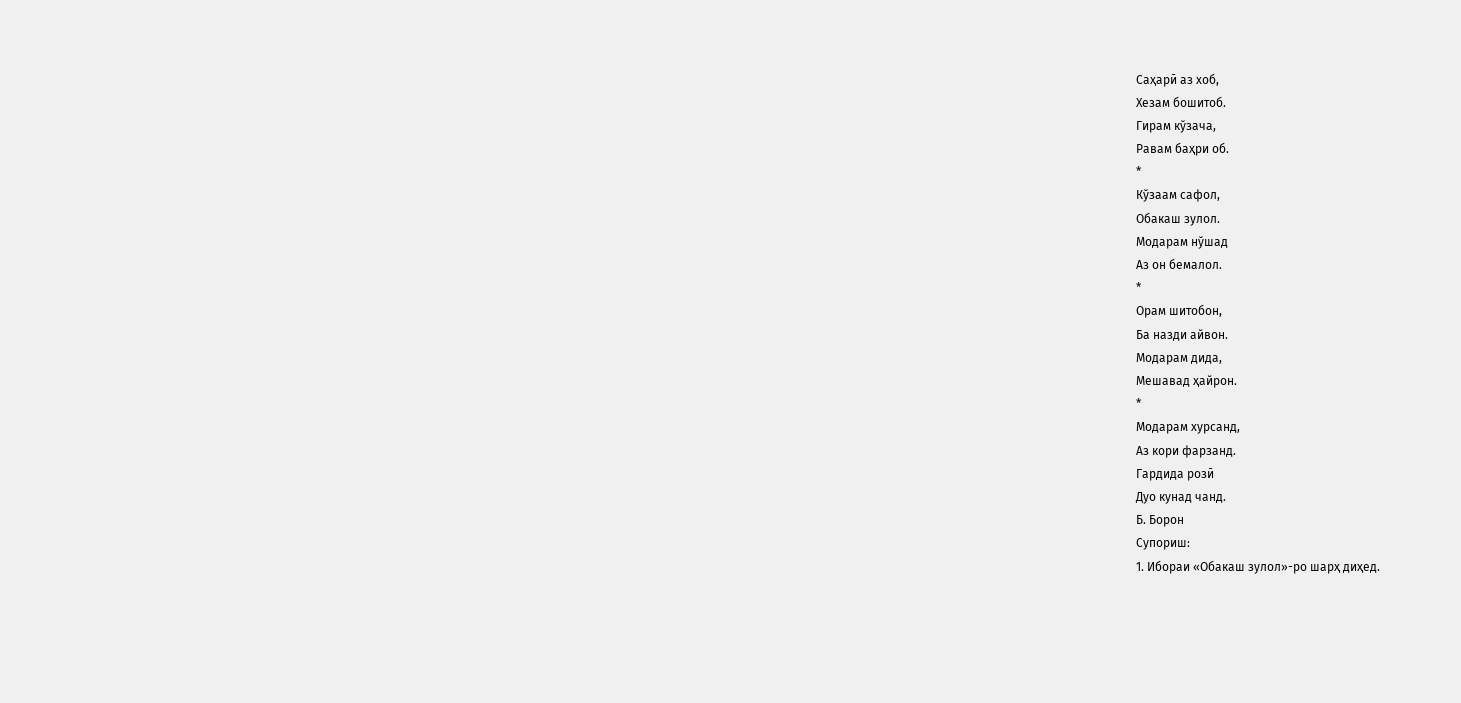Саҳарӣ аз хоб,
Хезам бошитоб.
Гирам кўзача,
Равам баҳри об.
*
Кўзаам сафол,
Обакаш зулол.
Модарам нўшад
Аз он бемалол.
*
Орам шитобон,
Ба назди айвон.
Модарам дида,
Мешавад ҳайрон.
*
Модарам хурсанд,
Аз кори фарзанд.
Гардида розӣ
Дуо кунад чанд.
Б. Борон
Супориш:
1. Ибораи «Обакаш зулол»-ро шарҳ диҳед.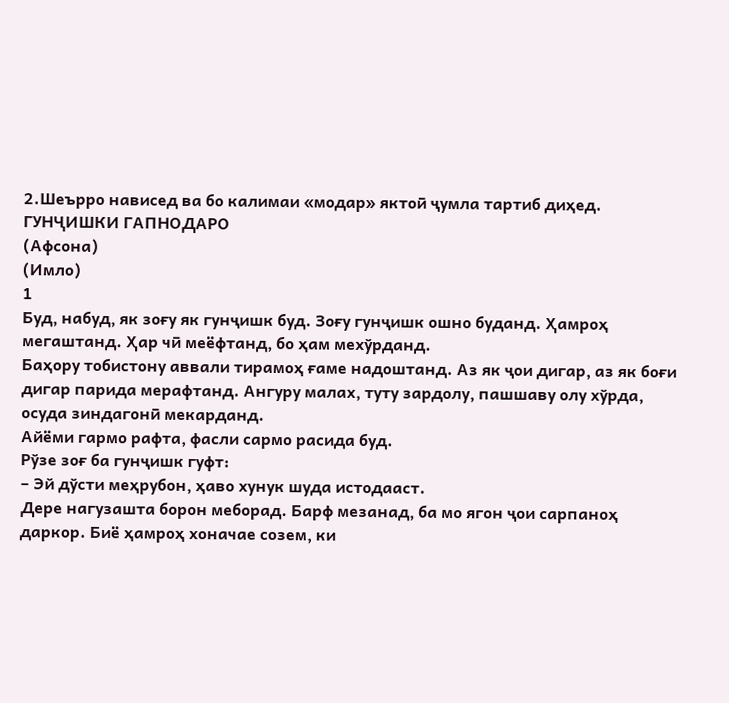2.Шеърро нависед ва бо калимаи «модар» яктоӣ ҷумла тартиб диҳед.
ГУНҶИШКИ ГАПНОДАРО
(Афсона)
(Имло)
1
Буд, набуд, як зоғу як гунҷишк буд. Зоғу гунҷишк ошно буданд. Ҳамроҳ мегаштанд. Ҳар чӣ меёфтанд, бо ҳам мехўрданд.
Баҳору тобистону аввали тирамоҳ ғаме надоштанд. Аз як ҷои дигар, аз як боғи дигар парида мерафтанд. Ангуру малах, туту зардолу, пашшаву олу хўрда, осуда зиндагонӣ мекарданд.
Айёми гармо рафта, фасли сармо расида буд.
Рўзе зоғ ба гунҷишк гуфт:
– Эй дўсти меҳрубон, ҳаво хунук шуда истодааст.
Дере нагузашта борон меборад. Барф мезанад, ба мо ягон ҷои сарпаноҳ даркор. Биё ҳамроҳ хоначае созем, ки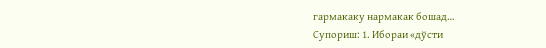гармакаку нармакак бошад…
Супориш: 1. Ибораи «дўсти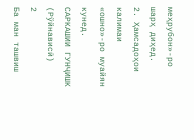меҳрубон»-ро шарҳ диҳед.
2. Ҳамсадоҳои калимаи «ошно»-ро муайян кунед.
САРКАШИИ ГУНҶИШК
(Рўйнависӣ)
2
Ба ман ташвиш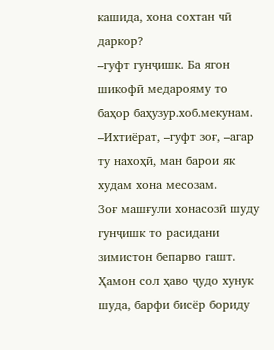кашида, хона сохтан чӣ даркор?
–гуфт гунҷишк. Ба ягон шикофӣ медарояму то баҳор баҳузур.хоб.мекунам.
–Ихтиёрат, –гуфт зоғ, –агар ту нахоҳӣ, ман барои як худам хона месозам.
Зоғ машғули хонасозӣ шуду гунҷишк то расидани зимистон бепарво гашт.
Ҳамон сол ҳаво ҷудо хунук шуда, барфи бисёр бориду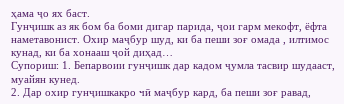ҳама ҷо ях баст.
Гунҷишк аз як бом ба боми дигар парида, ҷои гарм мекофт, ёфта наметавонист. Охир маҷбур шуд, ки ба пеши зоғ омада , илтимос кунад, ки ба хонааш ҷой диҳад…
Супориш: 1. Бепарвоии гунҷишк дар кадом ҷумла тасвир шудааст, муайян кунед.
2. Дар охир гунҷишкакро чӣ маҷбур кард, ба пеши зоғ равад,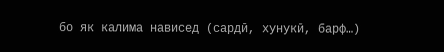бо як калима нависед (сардӣ, хунукӣ, барф…)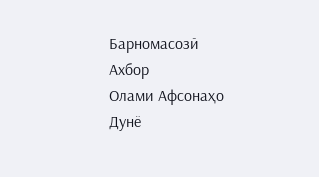Барномасозӣ
Ахбор
Олами Афсонаҳо
Дунё